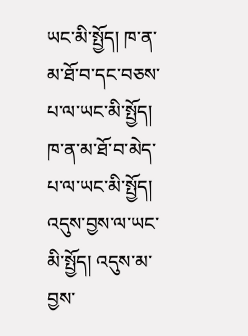ཡང་མི་སྤྱོད། ཁ་ན་མ་ཐོ་བ་དང་བཅས་པ་ལ་ཡང་མི་སྤྱོད། ཁ་ན་མ་ཐོ་བ་མེད་པ་ལ་ཡང་མི་སྤྱོད། འདུས་བྱས་ལ་ཡང་མི་སྤྱོད། འདུས་མ་བྱས་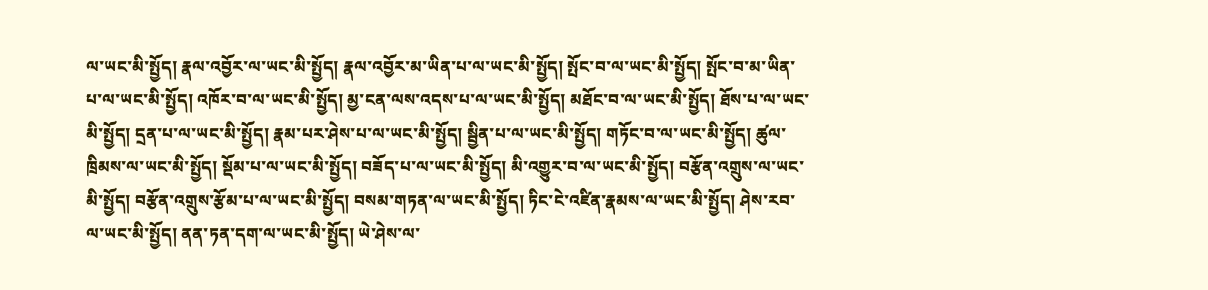ལ་ཡང་མི་སྤྱོད། རྣལ་འབྱོར་ལ་ཡང་མི་སྤྱོད། རྣལ་འབྱོར་མ་ཡིན་པ་ལ་ཡང་མི་སྤྱོད། སྤོང་བ་ལ་ཡང་མི་སྤྱོད། སྤོང་བ་མ་ཡིན་པ་ལ་ཡང་མི་སྤྱོད། འཁོར་བ་ལ་ཡང་མི་སྤྱོད། མྱ་ངན་ལས་འདས་པ་ལ་ཡང་མི་སྤྱོད། མཐོང་བ་ལ་ཡང་མི་སྤྱོད། ཐོས་པ་ལ་ཡང་མི་སྤྱོད། དྲན་པ་ལ་ཡང་མི་སྤྱོད། རྣམ་པར་ཤེས་པ་ལ་ཡང་མི་སྤྱོད། སྦྱིན་པ་ལ་ཡང་མི་སྤྱོད། གཏོང་བ་ལ་ཡང་མི་སྤྱོད། ཚུལ་ཁྲིམས་ལ་ཡང་མི་སྤྱོད། སྡོམ་པ་ལ་ཡང་མི་སྤྱོད། བཟོད་པ་ལ་ཡང་མི་སྤྱོད། མི་འགྱུར་བ་ལ་ཡང་མི་སྤྱོད། བརྩོན་འགྲུས་ལ་ཡང་མི་སྤྱོད། བརྩོན་འགྲུས་རྩོམ་པ་ལ་ཡང་མི་སྤྱོད། བསམ་གཏན་ལ་ཡང་མི་སྤྱོད། ཏིང་ངེ་འཛིན་རྣམས་ལ་ཡང་མི་སྤྱོད། ཤེས་རབ་ལ་ཡང་མི་སྤྱོད། ནན་ཏན་དག་ལ་ཡང་མི་སྤྱོད། ཡེ་ཤེས་ལ་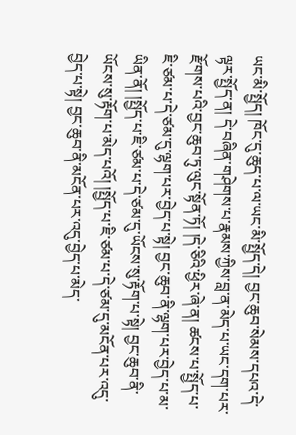ཡང་མི་སྤྱོད། ཁོང་དུ་ཆུད་པ་ལ་ཡང་མི་སྤྱོད་དེ། བྱང་ཆུབ་སེམས་དཔའ་དེ་ལྟར་སྤྱོད་ན། དེ་བཞིན་གཤེགས་པ་རྣམས་ཀྱིས་བླ་ན་མེད་པ་ཡང་དག་པར་རྫོགས་པའི་བྱང་ཆུབ་ཏུ་ལུང་སྟོན་ཏོ། །དེ་ཅིའི་ཕྱིར་ཞེ་ན། ཚངས་པ་སྤྱོད་པ་ཇི་ཙམ་པ་དེ་ཙམ་དུ་ལྷག་པར་བྱེད་པ་སྟེ། བྱང་ཆུབ་ནི་ལྷག་པར་བྱེད་པ་མ་ཡིན་ནོ། །སྤྱོད་པ་ཇི་ཙམ་པ་དེ་ཙམ་དུ་ཡོངས་སུ་རྟོག་པ་སྟེ། བྱང་ཆུབ་ནི་ཡོངས་སུ་རྟོག་པ་མེད་པའོ། །སྤྱོད་པ་ཇི་ཙམ་པ་དེ་ཙམ་དུ་མངོན་པར་འདུ་བྱེད་པ་སྟེ། བྱང་ཆུབ་ནི་མངོན་པར་འདུ་བྱེད་པ་མེད་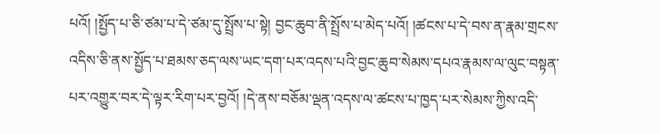པའོ། །སྤྱོད་པ་ཅི་ཙམ་པ་དེ་ཙམ་དུ་སྤྲོས་པ་སྟེ། བྱང་ཆུབ་ནི་སྤྲོས་པ་མེད་པའོ། །ཚངས་པ་དེ་བས་ན་རྣམ་གྲངས་འདིས་ཅི་ནས་སྤྱོད་པ་ཐམས་ཅད་ལས་ཡང་དག་པར་འདས་པའི་བྱང་ཆུབ་སེམས་དཔའ་རྣམས་ལ་ལུང་བསྟན་པར་འགྱུར་བར་དེ་ལྟར་རིག་པར་བྱའོ། །དེ་ནས་བཅོམ་ལྡན་འདས་ལ་ཚངས་པ་ཁྱད་པར་སེམས་ཀྱིས་འདི་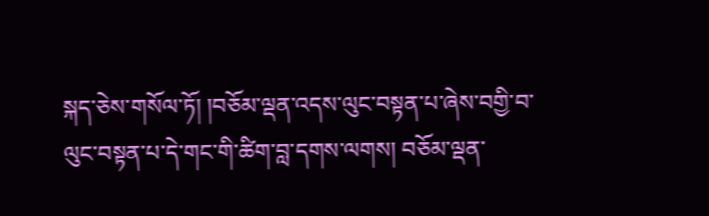སྐད་ཅེས་གསོལ་ཏོ། །བཅོམ་ལྡན་འདས་ལུང་བསྟན་པ་ཞེས་བགྱི་བ་ལུང་བསྟན་པ་དེ་གང་གི་ཚིག་བླ་དགས་ལགས། བཅོམ་ལྡན་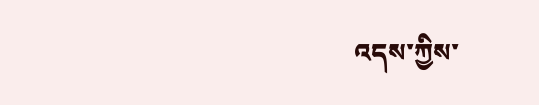འདས་ཀྱིས་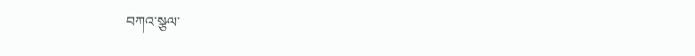བཀའ་སྩལ་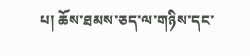པ། ཆོས་ཐམས་ཅད་ལ་གཉིས་དང་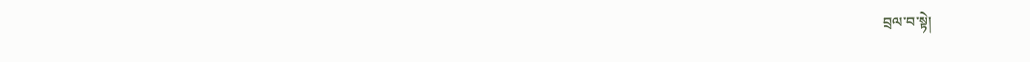བྲལ་བ་སྟེ།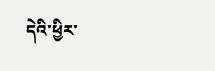དེའི་ཕྱིར་